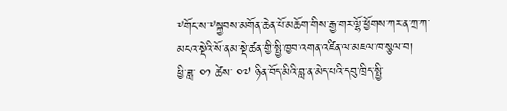༸གོང་ས་༸སྐྱབས་མགོན་ཆེན་པོ་མཆོག་གིས་རྒྱ་གར་ལྷོ་ཕྱོགས་ཀར་ན་ཀྲ་ཀ་མངའ་སྡེའི་སོ་ནམ་སྡེ་ཚན་གྱི་སྤྱི་ཁྱབ་འགན་འཛིན་ལ་མཇལ་ཁ་སྩལ་བ།
ཕྱི་ཟླ་ ༠༡ ཚེས་ ༠༧ ཉིན་བོད་མིའི་བླ་ན་མེད་པའི་དབུ་ཁྲིད་སྤྱི་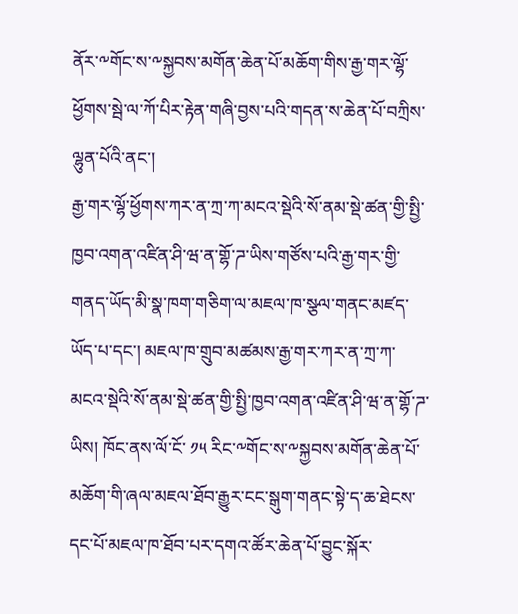ནོར་༸གོང་ས་༸སྐྱབས་མགོན་ཆེན་པོ་མཆོག་གིས་རྒྱ་གར་ལྷོ་ཕྱོགས་སྦེ་ལ་ཀོ་པིར་རྟེན་གཞི་བྱས་པའི་གདན་ས་ཆེན་པོ་བཀྲིས་ལྷུན་པོའི་ནང་།
རྒྱ་གར་ལྷོ་ཕྱོགས་ཀར་ན་ཀྲ་ཀ་མངའ་སྡེའི་སོ་ནམ་སྡེ་ཚན་གྱི་སྤྱི་ཁྱབ་འགན་འཛིན་ཤི་ཝ་ན་གྷོ་ཌ་ཡིས་གཙོས་པའི་རྒྱ་གར་གྱི་གནད་ཡོད་མི་སྣ་ཁག་གཅིག་ལ་མཇལ་ཁ་སྩལ་གནང་མཛད་ཡོད་པ་དང་། མཇལ་ཁ་གྲུབ་མཚམས་རྒྱ་གར་ཀར་ན་ཀྲ་ཀ་མངའ་སྡེའི་སོ་ནམ་སྡེ་ཚན་གྱི་སྤྱི་ཁྱབ་འགན་འཛིན་ཤི་ཝ་ན་གྷོ་ཌ་ཡིས། ཁོང་ནས་ལོ་ངོ་ ༡༥ རིང་༸གོང་ས་༸སྐྱབས་མགོན་ཆེན་པོ་མཆོག་གི་ཞལ་མཇལ་ཐོབ་རྒྱུར་ངང་སྒུག་གནང་སྟེ་ད་ཆ་ཐེངས་དང་པོ་མཇལ་ཁ་ཐོབ་པར་དགའ་ཚོར་ཆེན་པོ་བྱུང་སྐོར་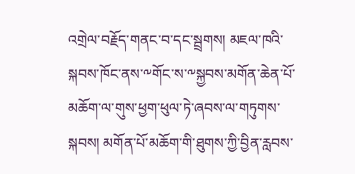འགྲེལ་བརྗོད་གནང་བ་དང་སྦྲགས། མཇལ་ཁའི་སྐབས་ཁོང་ནས་༸གོང་ས་༸སྐྱབས་མགོན་ཆེན་པོ་མཆོག་ལ་གུས་ཕྱག་ཕུལ་ཏེ་ཞབས་ལ་གཏུགས་སྐབས། མགོན་པོ་མཆོག་གི་ཐུགས་ཀྱི་བྱིན་རླབས་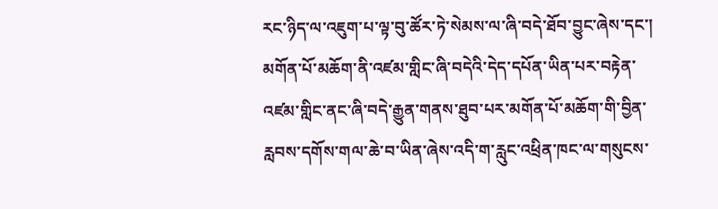རང་ཉིད་ལ་འཇུག་པ་ལྟ་བུ་ཚོར་ཏེ་སེམས་ལ་ཞི་བདེ་ཐོབ་བྱུང་ཞེས་དང་། མགོན་པོ་མཆོག་ནི་འཛམ་གླིང་ཞི་བདེའི་དེད་དཔོན་ཡིན་པར་བརྟེན་འཛམ་གླིང་ནང་ཞི་བདེ་རྒྱུན་གནས་ཐུབ་པར་མགོན་པོ་མཆོག་གི་བྱིན་རླབས་དགོས་གལ་ཆེ་བ་ཡིན་ཞེས་འདི་ག་རླུང་འཕྲིན་ཁང་ལ་གསུངས་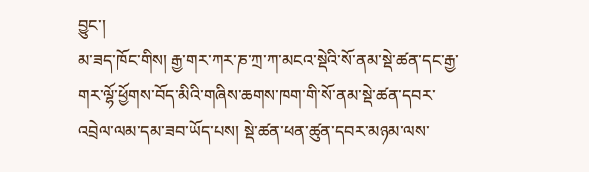བྱུང་།
མ་ཟད་ཁོང་གིས། རྒྱ་གར་ཀར་ཎ་ཀྲ་ཀ་མངའ་སྡེའི་སོ་ནམ་སྡེ་ཚན་དང་རྒྱ་གར་ལྷོ་ཕྱོགས་བོད་མིའི་གཞིས་ཆགས་ཁག་གི་སོ་ནམ་སྡེ་ཚན་དབར་འབྲེལ་ལམ་དམ་ཟབ་ཡོད་པས། སྡེ་ཚན་ཕན་ཚུན་དབར་མཉམ་ལས་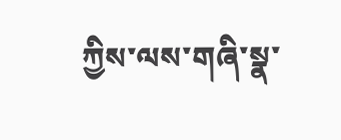ཀྱིས་ལས་གཞི་སྣ་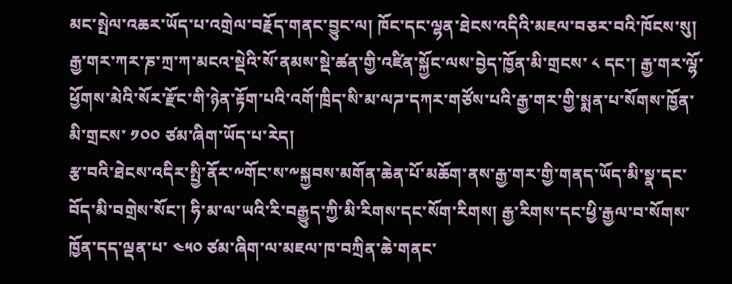མང་སྤེལ་འཆར་ཡོད་པ་འགྲེལ་བརྗོད་གནང་བྱུང་ལ། ཁོང་དང་ལྷན་ཐེངས་འདིའི་མཇལ་བཅར་བའི་ཁོངས་སུ། རྒྱ་གར་ཀར་ཎ་ཀྲ་ཀ་མངའ་སྡེའི་སོ་ནམས་སྡེ་ཚན་གྱི་འཛིན་སྐྱོང་ལས་བྱེད་ཁྱོན་མི་གྲངས་ ༨ དང་། རྒྱ་གར་ལྷོ་ཕྱོགས་མེའི་སོར་རྫོང་གི་ཉེན་རྟོག་པའི་འགོ་ཁྲིད་སི་མ་ལཌ་དཀར་གཙོས་པའི་རྒྱ་གར་གྱི་སྨན་པ་སོགས་ཁྱོན་མི་གྲངས་ ༡༠༠ ཙམ་ཞིག་ཡོད་པ་རེད།
རྩ་བའི་ཐེངས་འདིར་སྤྱི་ནོར་༸གོང་ས་༸སྐྱབས་མགོན་ཆེན་པོ་མཆོག་ནས་རྒྱ་གར་གྱི་གནད་ཡོད་མི་སྣ་དང་བོད་མི་བགྲེས་སོང་། ཧི་མ་ལ་ཡའི་རི་བརྒྱུད་ཀྱི་མི་རིགས་དང་སོག་རིགས། རྒྱ་རིགས་དང་ཕྱི་རྒྱལ་བ་སོགས་ཁྱོན་དད་ལྡན་པ་ ༤༥༠ ཙམ་ཞིག་ལ་མཇལ་ཁ་བཀྲིན་ཆེ་གནང་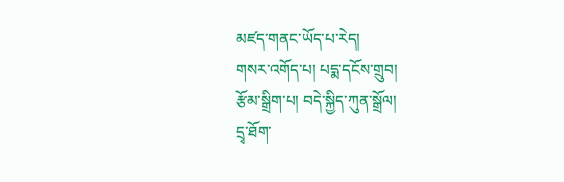མཛད་གནང་ཡོད་པ་རེད།
གསར་འགོད་པ། པདྨ་དངོས་གྲུབ།
རྩོམ་སྒྲིག་པ། བདེ་སྐྱིད་ཀུན་སྒྲོལ།
དྲྭ་ཐོག་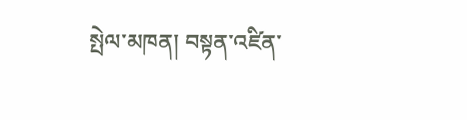སྤེལ་མཁན། བསྟན་འཛིན་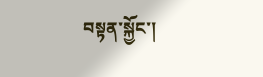བསྟན་སྐྱོང་།